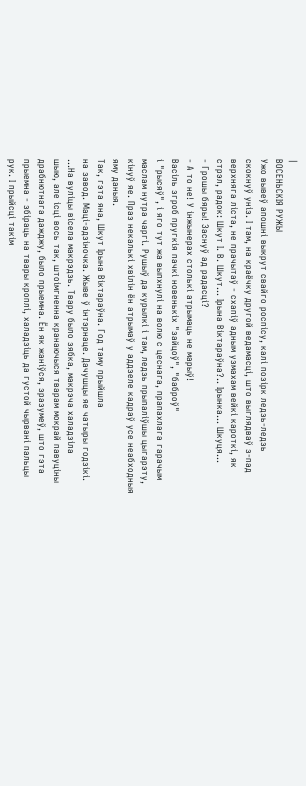|
ВОСЕНЬСКІЯ РУЖЫ
Ужо вывеў апошні выкрут свайго роспісу, калі позірк ледзь-ледзь
скокнуў уніз. І там, на краёчку другой ведамасці, што выглядваў з-пад
верхняга ліста, не прачытаў - схапіў адным узмахам вейкі кароткі, як
стрэл, радок: Шкут І. В. Шкут… Ірына Віктараўна?.. Ірынка… Шкуця…
- Грошы бяры! Заснуў ад радасці?
- А то не! У інжынерах столькі атрымаць не марыў!
Васіль згроб пругкія пачкі новенькіх "зайцоў", "баброў"
і "рысяў", і яго тут жа выпхнулі на волю с цеснага, прапахлага гарачым
маслам нутра чаргі. Рушыў да курылкі і там, ледзь прыпаліўшы цыгарэту,
кінуў яе. Праз некалькі хвілін ён атрымаў у аддзеле кадраў усе неабходныя
яму даныя.
Так, гэта яна, Шкут Ірына Віктараўна. Год таму прыйшла
на завод. Маці-адзіночка. Жыве ў інтэрнаце. Дачушцы яе чатыры годзікі.
…На вуліцы вісела макрэдзь. Твару было зябка, макрэча халадзіла
шыю, але ісці вось так, штоімгненна кранаючыся тварам мокрай павуціны
драбнютнага дажджу, было прыемна. Ён як жаніўся, зразумеў, што гэта
прыемна - збіраць на твары кроплі, халадзіць да густой чырвані пальцы
рук. І прыйсці такім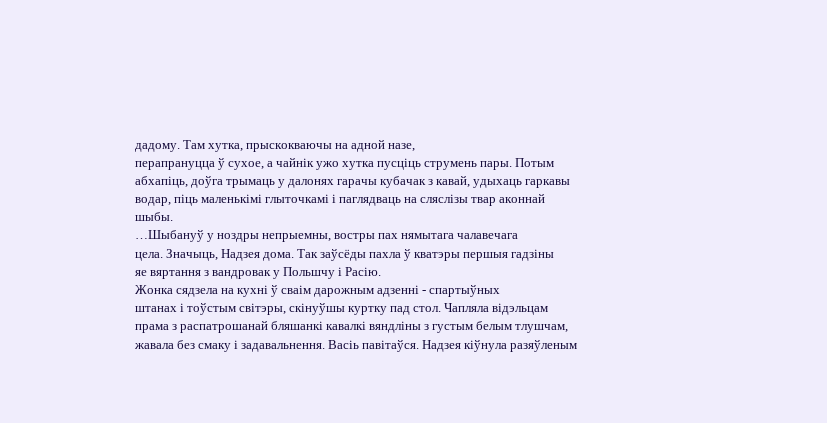дадому. Там хутка, прыскокваючы на адной назе,
перапрануцца ў сухое, а чайнік ужо хутка пусціць струмень пары. Потым
абхапіць, доўга трымаць у далонях гарачы кубачак з кавай, удыхаць гаркавы
водар, піць маленькімі глыточкамі і паглядваць на сляслізы твар аконнай
шыбы.
…Шыбануў у ноздры непрыемны, востры пах нямытага чалавечага
цела. Значыць, Надзея дома. Так заўсёды пахла ў кватэры першыя гадзіны
яе вяртання з вандровак у Польшчу і Расію.
Жонка сядзела на кухні ў сваім дарожным адзенні - спартыўных
штанах і тоўстым світэры, скінуўшы куртку пад стол. Чапляла відэльцам
прама з распатрошанай бляшанкі кавалкі вяндліны з густым белым тлушчам,
жавала без смаку і задавальнення. Васіь павітаўся. Надзея кіўнула разяўленым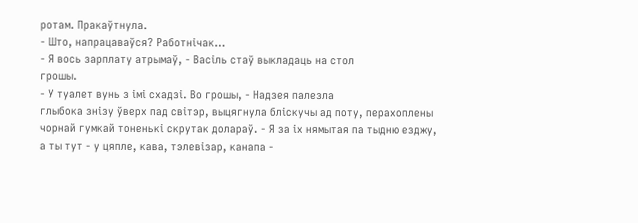ротам. Пракаўтнула.
- Што, напрацаваўся? Работнічак…
- Я вось зарплату атрымаў, - Васіль стаў выкладаць на стол
грошы.
- У туалет вунь з імі схадзі. Во грошы, - Надзея палезла
глыбока знізу ўверх пад світэр, выцягнула бліскучы ад поту, перахоплены
чорнай гумкай тоненькі скрутак долараў. - Я за іх нямытая па тыдню езджу,
а ты тут - у цяпле, кава, тэлевізар, канапа -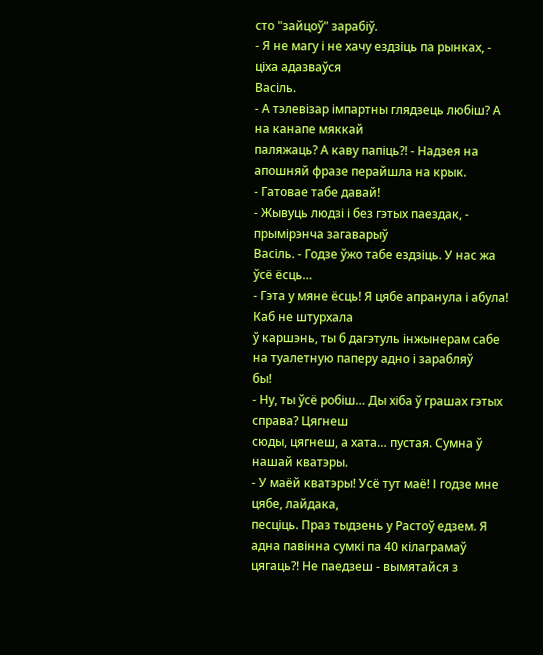сто "зайцоў" зарабіў.
- Я не магу і не хачу ездзіць па рынках, - ціха адазваўся
Васіль.
- А тэлевізар імпартны глядзець любіш? А на канапе мяккай
паляжаць? А каву папіць?! - Надзея на апошняй фразе перайшла на крык.
- Гатовае табе давай!
- Жывуць людзі і без гэтых паездак, - прымірэнча загаварыў
Васіль. - Годзе ўжо табе ездзіць. У нас жа ўсё ёсць…
- Гэта у мяне ёсць! Я цябе апранула і абула! Каб не штурхала
ў каршэнь, ты б дагэтуль інжынерам сабе на туалетную паперу адно і зарабляў
бы!
- Ну, ты ўсё робіш… Ды хіба ў грашах гэтых справа? Цягнеш
сюды, цягнеш, а хата… пустая. Сумна ў нашай кватэры.
- У маёй кватэры! Усё тут маё! І годзе мне цябе, лайдака,
песціць. Праз тыдзень у Растоў едзем. Я адна павінна сумкі па 40 кілаграмаў
цягаць?! Не паедзеш - вымятайся з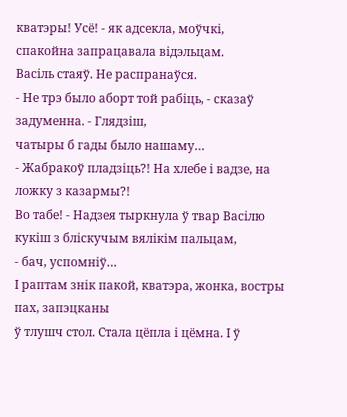кватэры! Усё! - як адсекла, моўчкі,
спакойна запрацавала відэльцам.
Васіль стаяў. Не распранаўся.
- Не трэ было аборт той рабіць, - сказаў задуменна. - Глядзіш,
чатыры б гады было нашаму…
- Жабракоў пладзіць?! На хлебе і вадзе, на ложку з казармы?!
Во табе! - Надзея тыркнула ў твар Васілю кукіш з бліскучым вялікім пальцам,
- бач, успомніў…
І раптам знік пакой, кватэра, жонка, востры пах, запэцканы
ў тлушч стол. Стала цёпла і цёмна. І ў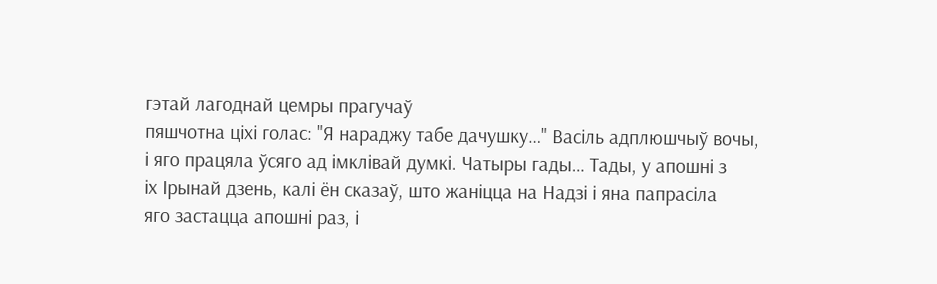гэтай лагоднай цемры прагучаў
пяшчотна ціхі голас: "Я нараджу табе дачушку…" Васіль адплюшчыў вочы,
і яго працяла ўсяго ад імклівай думкі. Чатыры гады… Тады, у апошні з
іх Ірынай дзень, калі ён сказаў, што жаніцца на Надзі і яна папрасіла
яго застацца апошні раз, і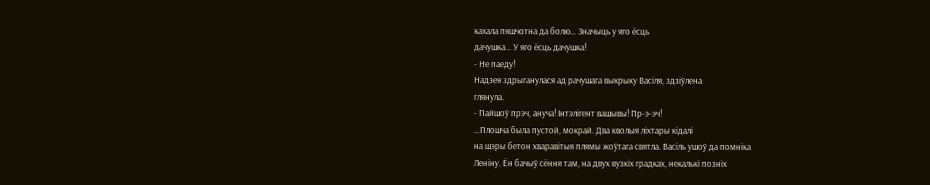кахала пяшчотна да болю… Значыць у яго ёсць
дачушка… У яго ёсць дачушка!
- Не паеду!
Надзея здрыганулася ад рачушага выкрыку Васіля, здзіўлена
глянула.
- Пайшоў прэч, ануча! Інтэлігент вашывы! Пр-э-эч!
…Плошча была пустой, мокрай. Два кволыя ліхтары кідалі
на шэры бетон хваравітыя плямы жоўтага святла. Васіль ушоў да помніка
Леніну. Ён бачыў сёння там, на двух вузкіх градках, некалькі позніх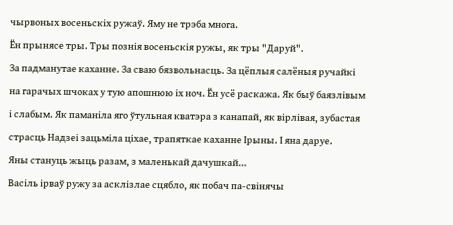чырвоных восеньскіх ружаў. Яму не трэба многа.
Ён прынясе тры. Тры познія восеньскія ружы, як тры "Даруй".
За падманутае каханне. За сваю бязвольнасць. За цёплыя салёныя ручайкі
на гарачых шчоках у тую апошнюю іх ноч. Ён усё раскажа. Як быў баязлівым
і слабым. Як паманіла яго ўтульная кватэра з канапай, як вірлівая, зубастая
страсць Надзеі зацьміла ціхае, трапяткае каханне Ірыны. І яна даруе.
Яны стануць жыць разам, з маленькай дачушкай…
Васіль ірваў ружу за асклізлае сцябло, як побач па-свінячы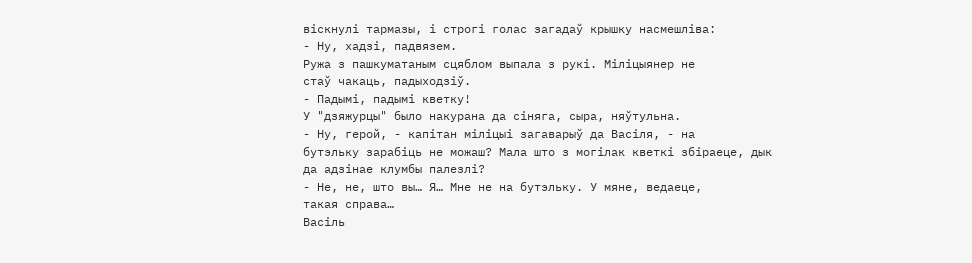віскнулі тармазы, і строгі голас загадаў крышку насмешліва:
- Ну, хадзі, падвязем.
Ружа з пашкуматаным сцяблом выпала з рукі. Міліцыянер не
стаў чакаць, падыходзіў.
- Падымі, падымі кветку!
У "дзяжурцы" было накурана да сіняга, сыра, няўтульна.
- Ну, герой, - капітан міліцыі загаварыў да Васіля, - на
бутэльку зарабіць не можаш? Мала што з могілак кветкі збіраеце, дык
да адзінае клумбы палезлі?
- Не, не, што вы… Я… Мне не на бутэльку. У мяне, ведаеце,
такая справа…
Васіль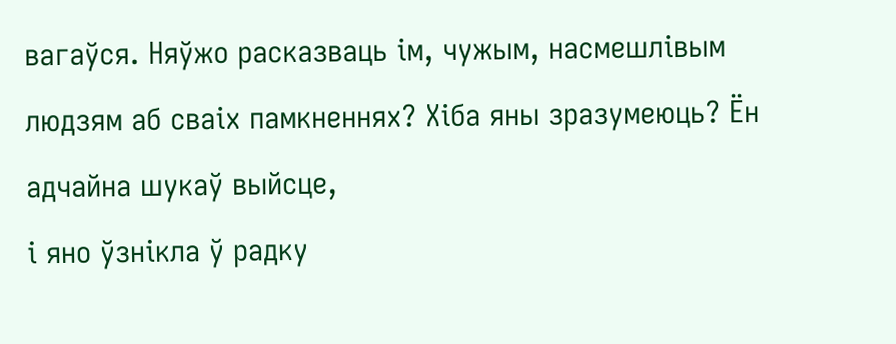вагаўся. Няўжо расказваць ім, чужым, насмешлівым
людзям аб сваіх памкненнях? Хіба яны зразумеюць? Ён адчайна шукаў выйсце,
і яно ўзнікла ў радку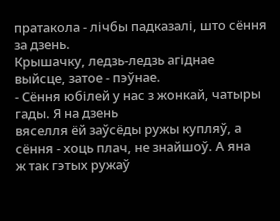пратакола - лічбы падказалі, што сёння за дзень.
Крышачку, ледзь-ледзь агіднае выйсце, затое - пэўнае.
- Сёння юбілей у нас з жонкай, чатыры гады. Я на дзень
вяселля ёй заўсёды ружы купляў, а сёння - хоць плач, не знайшоў. А яна
ж так гэтых ружаў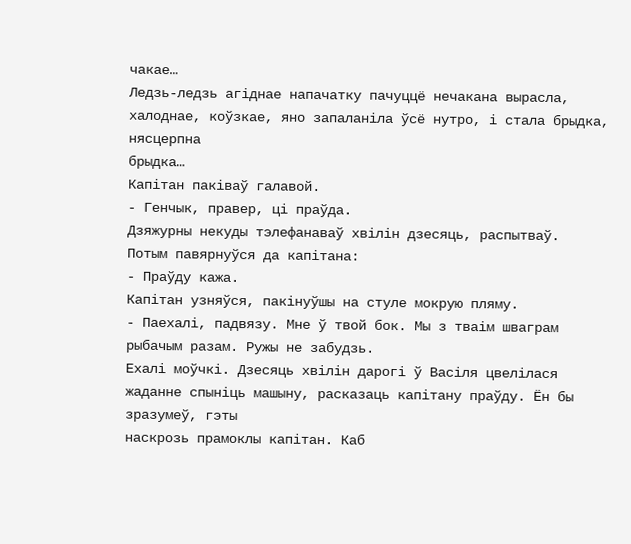чакае…
Ледзь-ледзь агіднае напачатку пачуццё нечакана вырасла,
халоднае, коўзкае, яно запаланіла ўсё нутро, і стала брыдка, нясцерпна
брыдка…
Капітан паківаў галавой.
- Генчык, правер, ці праўда.
Дзяжурны некуды тэлефанаваў хвілін дзесяць, распытваў.
Потым павярнуўся да капітана:
- Праўду кажа.
Капітан узняўся, пакінуўшы на стуле мокрую пляму.
- Паехалі, падвязу. Мне ў твой бок. Мы з тваім шваграм
рыбачым разам. Ружы не забудзь.
Ехалі моўчкі. Дзесяць хвілін дарогі ў Васіля цвелілася
жаданне спыніць машыну, расказаць капітану праўду. Ён бы зразумеў, гэты
наскрозь прамоклы капітан. Каб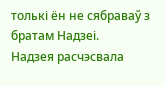толькі ён не сябраваў з братам Надзеі.
Надзея расчэсвала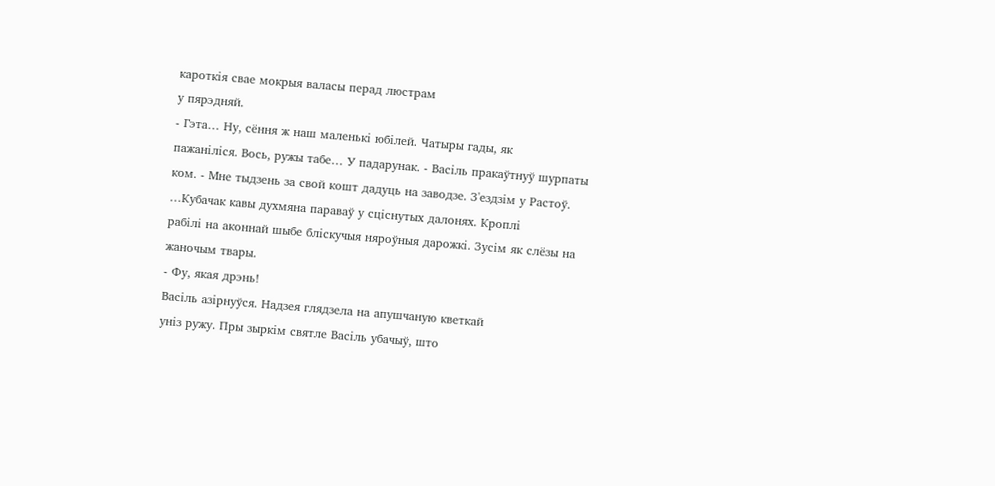кароткія свае мокрыя валасы перад люстрам
у пярэдняй.
- Гэта… Ну, сёння ж наш маленькі юбілей. Чатыры гады, як
пажаніліся. Вось, ружы табе… У падарунак. - Васіль пракаўтнуў шурпаты
ком. - Мне тыдзень за свой кошт дадуць на заводзе. З'ездзім у Растоў.
…Кубачак кавы духмяна параваў у сціснутых далонях. Кроплі
рабілі на аконнай шыбе бліскучыя няроўныя дарожкі. Зусім як слёзы на
жаночым твары.
- Фу, якая дрэнь!
Васіль азірнуўся. Надзея глядзела на апушчаную кветкай
уніз ружу. Пры зыркім святле Васіль убачыў, што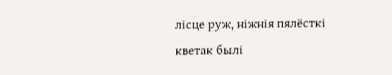лісце руж, ніжнія пялёсткі
кветак былі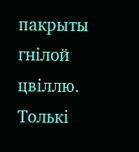пакрыты гнілой цвіллю. Толькі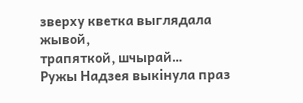зверху кветка выглядала жывой,
трапяткой, шчырай…
Ружы Надзея выкінула праз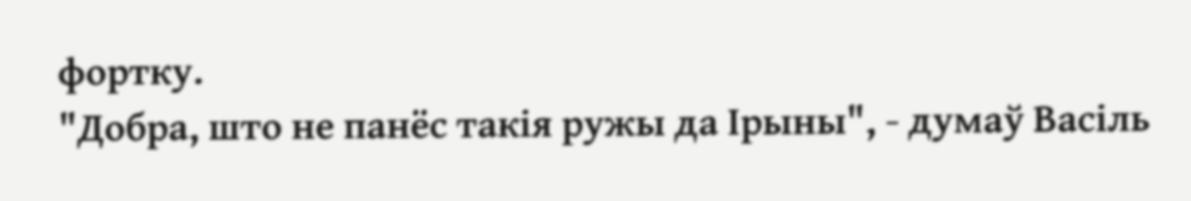фортку.
"Добра, што не панёс такія ружы да Ірыны", - думаў Васіль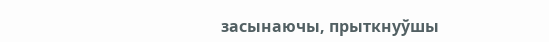засынаючы, прыткнуўшы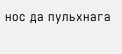нос да пульхнага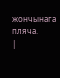жончынага пляча.
|